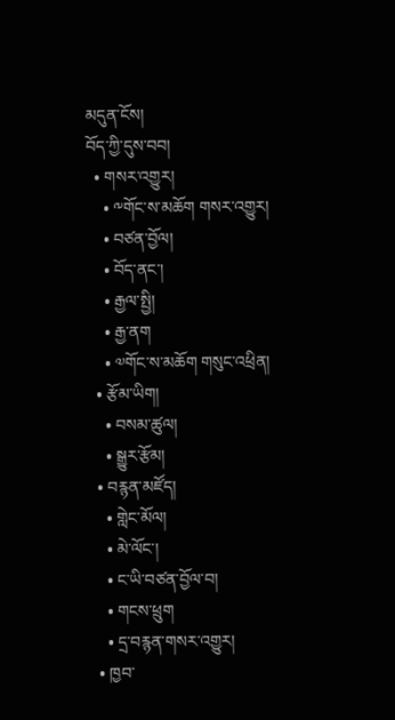མདུན་ངོས།
བོད་ཀྱི་དུས་བབ།
  • གསར་འགྱུར།
    • ༸གོང་ས་མཆོག གསར་འགྱུར།
    • བཙན་བྱོལ།
    • བོད་ནང་།
    • རྒྱལ་སྤྱི།
    • རྒྱ་ནག
    • ༧གོང་ས་མཆོག གསུང་འཕྲིན།
  • རྩོམ་ཡིག།
    • བསམ་ཚུལ།
    • སྒྱུར་རྩོམ།
  • བརྙན་མཛོད།
    • གླེང་མོལ།
    • མེ་ལོང་།
    • ང་ཡི་བཙན་བྱོལ་བ།
    • གངས་ཕྲུག
    • དྲ་བརྙན་གསར་འགྱུར།
  • ཁྱབ་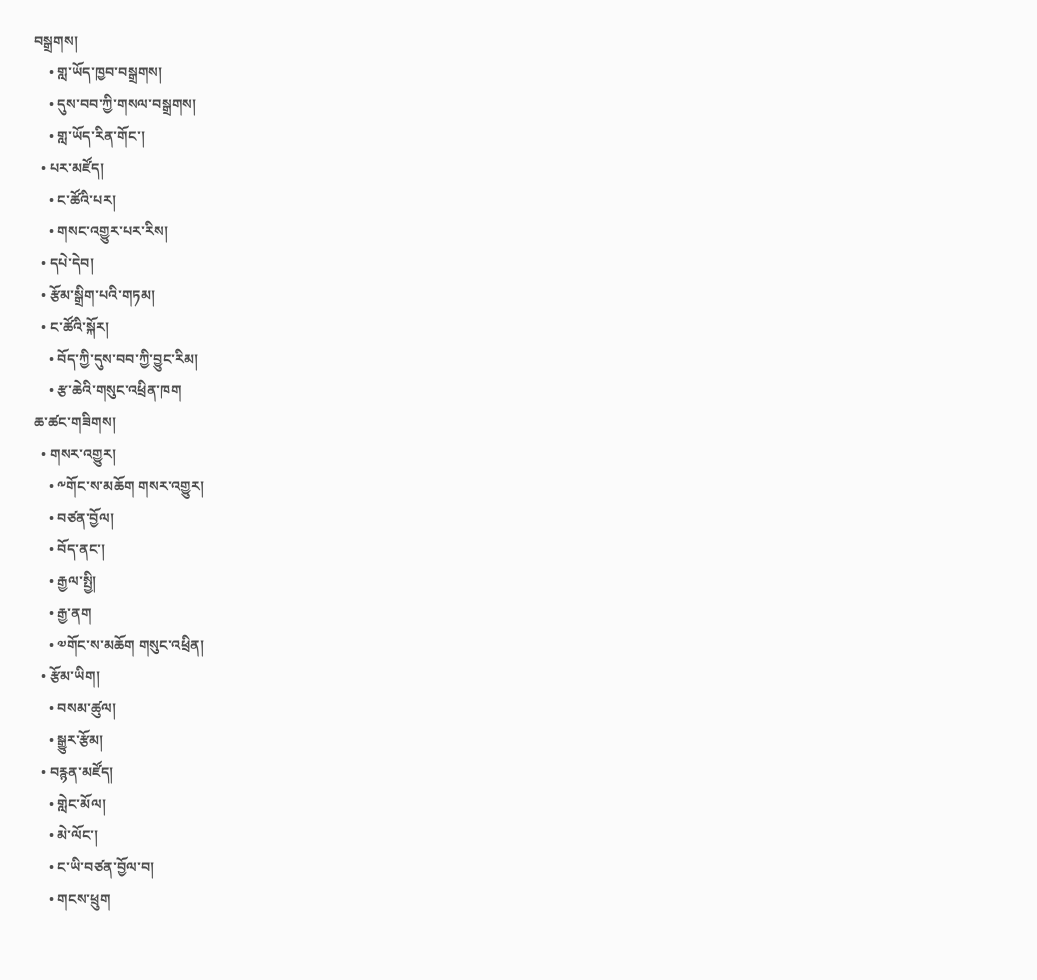བསྒྲགས།
    • གླ་ཡོད་ཁྱབ་བསྒྲགས།
    • དུས་བབ་ཀྱི་གསལ་བསྒྲགས།
    • གླ་ཡོད་རིན་གོང་།
  • པར་མཛོད།
    • ང་ཚོའི་པར།
    • གསང་འགྱུར་པར་རིས།
  • དཔེ་དེབ།
  • རྩོམ་སྒྲིག་པའི་གཏམ།
  • ང་ཚོའི་སྐོར།
    • བོད་ཀྱི་དུས་བབ་ཀྱི་བྱུང་རིམ།
    • རྩ་ཆེའི་གསུང་འཕྲིན་ཁག
ཆ་ཚང་གཟིགས།
  • གསར་འགྱུར།
    • ༸གོང་ས་མཆོག གསར་འགྱུར།
    • བཙན་བྱོལ།
    • བོད་ནང་།
    • རྒྱལ་སྤྱི།
    • རྒྱ་ནག
    • ༧གོང་ས་མཆོག གསུང་འཕྲིན།
  • རྩོམ་ཡིག།
    • བསམ་ཚུལ།
    • སྒྱུར་རྩོམ།
  • བརྙན་མཛོད།
    • གླེང་མོལ།
    • མེ་ལོང་།
    • ང་ཡི་བཙན་བྱོལ་བ།
    • གངས་ཕྲུག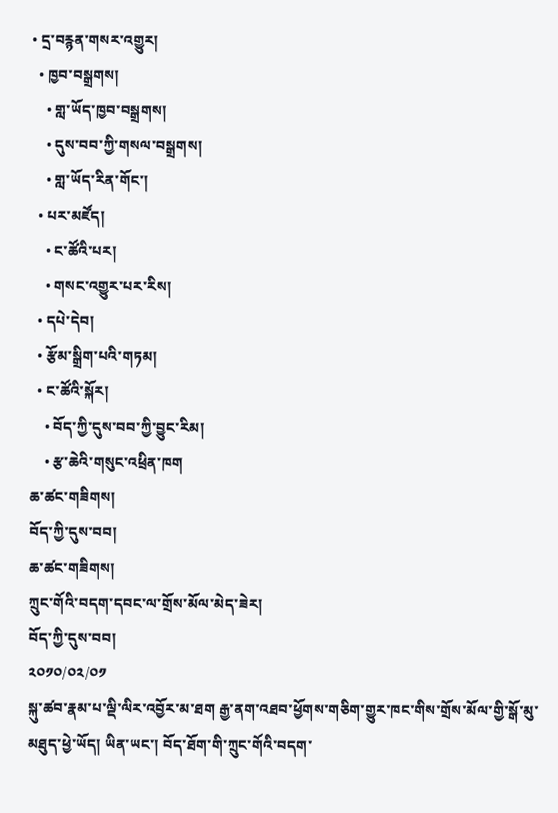• དྲ་བརྙན་གསར་འགྱུར།
  • ཁྱབ་བསྒྲགས།
    • གླ་ཡོད་ཁྱབ་བསྒྲགས།
    • དུས་བབ་ཀྱི་གསལ་བསྒྲགས།
    • གླ་ཡོད་རིན་གོང་།
  • པར་མཛོད།
    • ང་ཚོའི་པར།
    • གསང་འགྱུར་པར་རིས།
  • དཔེ་དེབ།
  • རྩོམ་སྒྲིག་པའི་གཏམ།
  • ང་ཚོའི་སྐོར།
    • བོད་ཀྱི་དུས་བབ་ཀྱི་བྱུང་རིམ།
    • རྩ་ཆེའི་གསུང་འཕྲིན་ཁག
ཆ་ཚང་གཟིགས།
བོད་ཀྱི་དུས་བབ།
ཆ་ཚང་གཟིགས།
ཀྲུང་གོའི་བདག་དབང་ལ་གྲོས་མོལ་མེད་ཟེར།
བོད་ཀྱི་དུས་བབ།
༢༠༡༠/༠༢/༠༡
སྐུ་ཚབ་རྣམ་པ་ལྡི་ལིར་འབྱོར་མ་ཐག རྒྱ་ནག་འཐབ་ཕྱོགས་གཅིག་གྱུར་ཁང་གིས་གྲོས་མོལ་གྱི་སྒོ་མུ་མཐུད་ཕྱེ་ཡོད། ཡིན་ཡང་། བོད་ཐོག་གི་ཀྲུང་གོའི་བདག་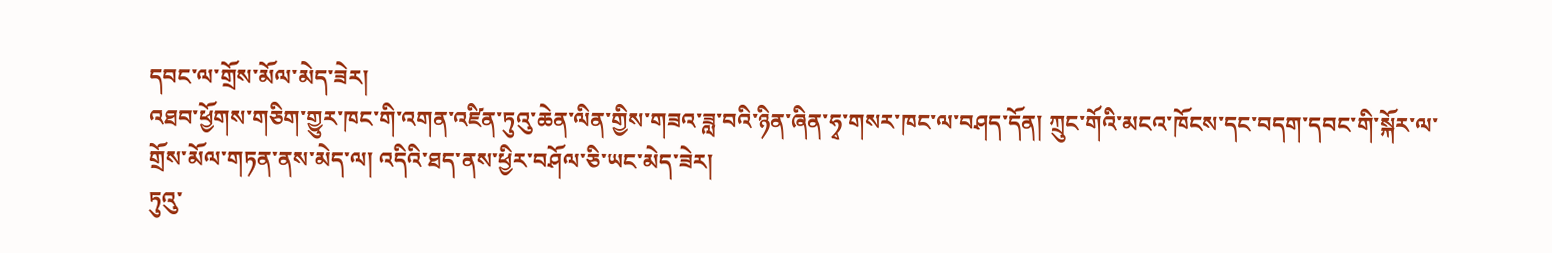དབང་ལ་གྲོས་མོལ་མེད་ཟེར།
འཐབ་ཕྱོགས་གཅིག་གྱུར་ཁང་གི་འགན་འཛིན་ཏུའུ་ཆེན་ལིན་གྱིས་གཟའ་ཟླ་བའི་ཉིན་ཞིན་ཧྭ་གསར་ཁང་ལ་བཤད་དོན། ཀྲུང་གོའི་མངའ་ཁོངས་དང་བདག་དབང་གི་སྐོར་ལ་གྲོས་མོལ་གཏན་ནས་མེད་ལ། འདིའི་ཐད་ནས་ཕྱིར་བཤོལ་ཅི་ཡང་མེད་ཟེར།
ཏུའུ་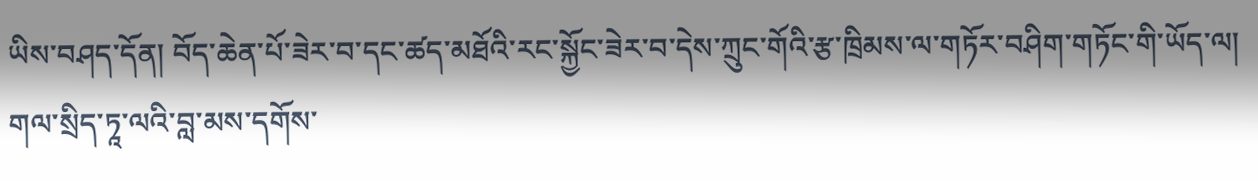ཡིས་བཤད་དོན། བོད་ཆེན་པོ་ཟེར་བ་དང་ཚད་མཐོའི་རང་སྐྱོང་ཟེར་བ་དེས་ཀྲུང་གོའི་རྩ་ཁྲིམས་ལ་གཏོར་བཤིག་གཏོང་གི་ཡོད་ལ། གལ་སྲིད་ཏཱ་ལའི་བླ་མས་དགོས་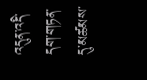འདུན་འདི་དག་གཏན་དུ་མཚམས་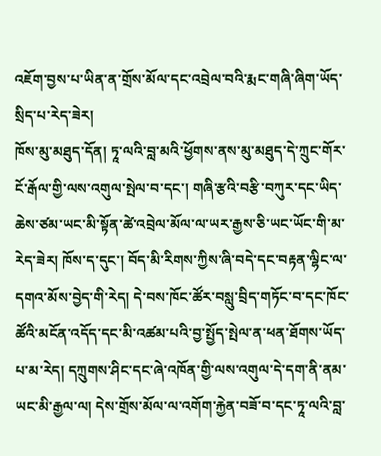འཇོག་བྱས་པ་ཡིན་ན་གྲོས་མོལ་དང་འབྲེལ་བའི་རྨང་གཞི་ཞིག་ཡོད་སྲིད་པ་རེད་ཟེར།
ཁོས་མུ་མཐུད་དོན། ཏཱ་ལའི་བླ་མའི་ཕྱོགས་ནས་མུ་མཐུད་དེ་ཀྲུང་གོར་ངོ་རྒོལ་གྱི་ལས་འགུལ་སྤེལ་བ་དང་། གཞི་རྩའི་བརྩི་བཀུར་དང་ཡིད་ཆེས་ཙམ་ཡང་མི་སྟོན་ཚེ་འབྲེལ་མོལ་ལ་ཡར་རྒྱས་ཅི་ཡང་ཡོང་གི་མ་རེད་ཟེར། ཁོས་ད་དུང་། བོད་མི་རིགས་ཀྱིས་ཞི་བདེ་དང་བརྟན་ལྷིང་ལ་དགའ་མོས་བྱེད་གི་རེད། དེ་བས་ཁོང་ཚོར་བསླུ་བྲིད་གཏོང་བ་དང་ཁོང་ཚོའི་མངོན་འདོད་དང་མི་འཚམ་པའི་བྱ་སྤྱོད་སྤེལ་ན་ཕན་ཐོགས་ཡོད་པ་མ་རེད། དཀྲུགས་ཤིང་དང་ཞེ་འཁོན་གྱི་ལས་འགུལ་དེ་དག་ནི་ནམ་ཡང་མི་རྒྱལ་ལ། དེས་གྲོས་མོལ་ལ་འགོག་རྐྱེན་བཟོ་བ་དང་ཏཱ་ལའི་བླ་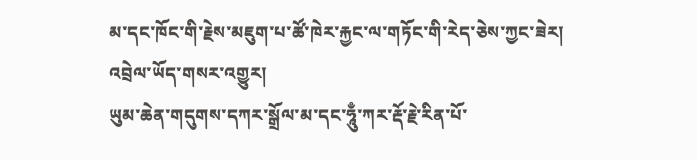མ་དང་ཁོང་གི་རྗེས་མཇུག་པ་ཚོ་ཁེར་རྐྱང་ལ་གཏོང་གི་རེད་ཅེས་ཀྱང་ཟེར།
འབྲེལ་ཡོད་གསར་འགྱུར།
ཡུམ་ཆེན་གདུགས་དཀར་སྒྲོལ་མ་དང་ཧཱུྃ་ཀར་རྡོ་རྗེ་རིན་པོ་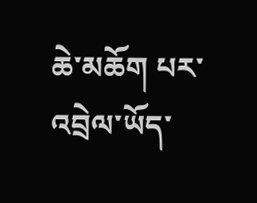ཆེ་མཆོག པར་འབྲེལ་ཡོད་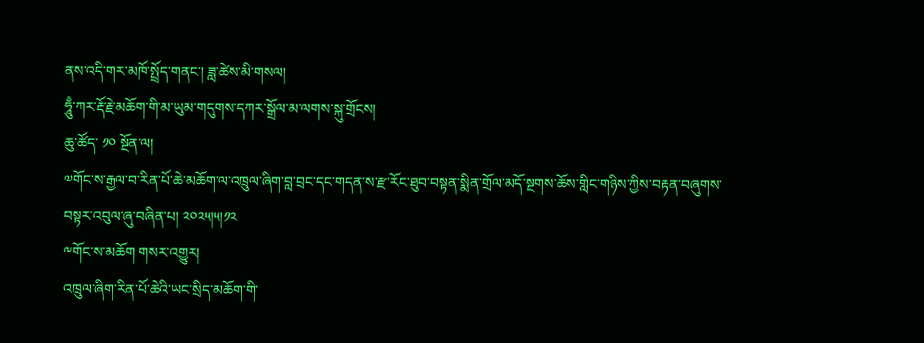ནས་འདི་གར་མཁོ་སྤྲོད་གནང་། ཟླ་ཚེས་མི་གསལ།
ཧཱུྃ་ཀར་རྡོ་རྗེ་མཆོག་གི་མ་ཡུམ་གདུགས་དཀར་སྒྲོལ་མ་ལགས་སྐུ་གྲོངས།
ཆུ་ཚོད་ ༡༠ སྔོན་ལ།
༧གོང་ས་རྒྱལ་བ་རིན་པོ་ཆེ་མཆོག་ལ་འཁྲུལ་ཞིག་བླ་བྲང་དང་གདན་ས་རྫ་རོང་ཐུབ་བསྟན་སྨིན་གྲོལ་མདོ་སྔགས་ཆོས་གླིང་གཉིས་ཀྱིས་བརྟན་བཞུགས་བསྟར་འབུལ་ཞུ་བཞིན་པ། ༢༠༢༥།༥།༡༢
༸གོང་ས་མཆོག གསར་འགྱུར།
འཁྲུལ་ཞིག་རིན་པོ་ཆེའི་ཡང་སྲིད་མཆོག་གི་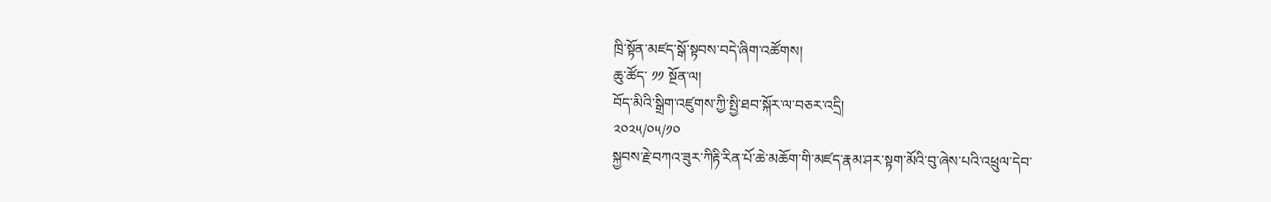ཁྲི་སྟོན་མཛད་སྒོ་སྟབས་བདེ་ཞིག་འཚོགས།
ཆུ་ཚོད་ ༡༡ སྔོན་ལ།
བོད་མིའི་སྒྲིག་འཛུགས་ཀྱི་སྤྱི་ཐབ་སྐོར་ལ་བཅར་འདྲི།
༢༠༢༥/༠༥/༡༠
སྐྱབས་རྗེ་བཀའ་ཟུར་ཀིརྟི་རིན་པོ་ཆེ་མཆོག་གི་མཛད་རྣམ་ཤར་སྟག་མོའི་བུ་ཞེས་པའི་འཕྲུལ་དེབ་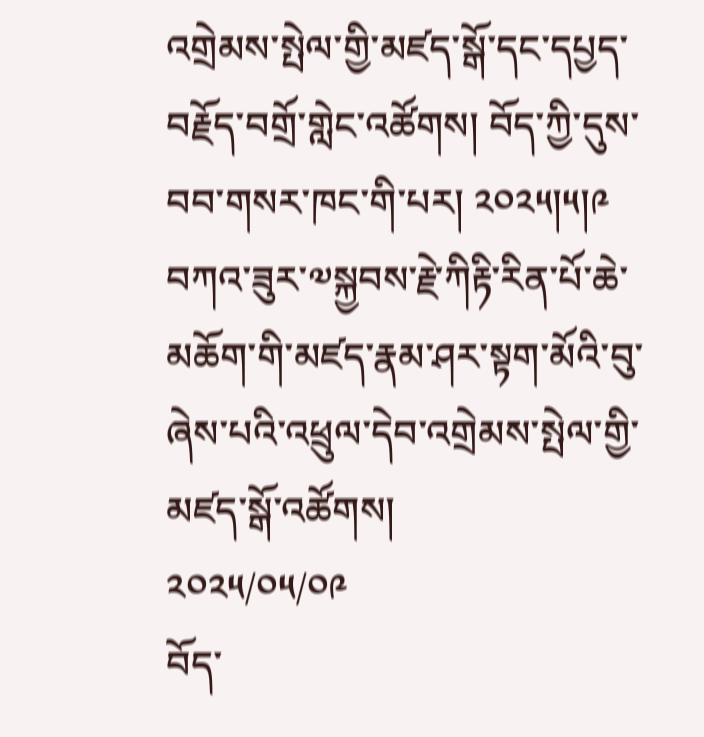འགྲེམས་སྤེལ་གྱི་མཛད་སྒོ་དང་དཔྱད་བརྗོད་བགྲོ་གླེང་འཚོགས། བོད་ཀྱི་དུས་བབ་གསར་ཁང་གི་པར། ༢༠༢༥།༥།༩
བཀའ་ཟུར་༧སྐྱབས་རྗེ་ཀིརྟི་རིན་པོ་ཆེ་མཆོག་གི་མཛད་རྣམ་ཤར་སྟག་མོའི་བུ་ཞེས་པའི་འཕྲུལ་དེབ་འགྲེམས་སྤེལ་གྱི་མཛད་སྒོ་འཚོགས།
༢༠༢༥/༠༥/༠༩
བོད་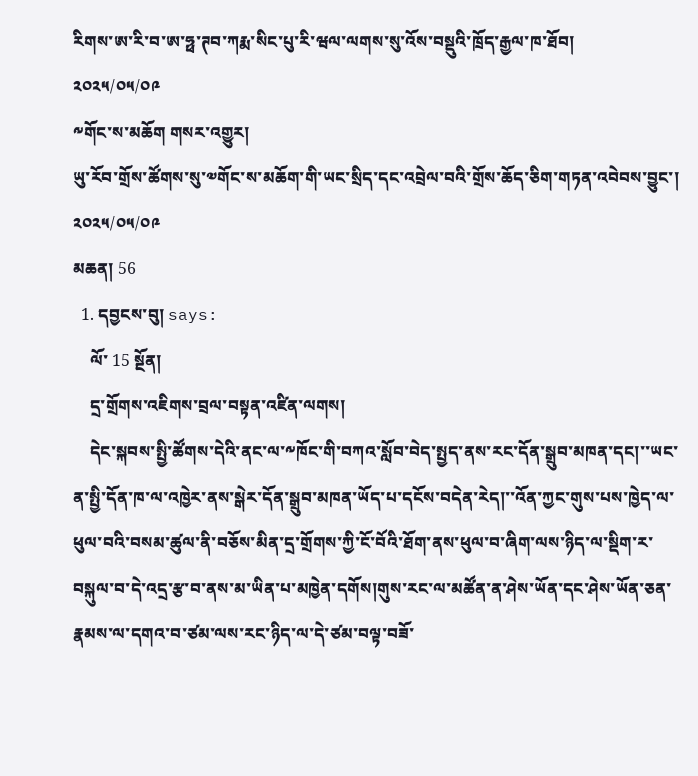རིགས་ཨ་རི་བ་ཨ་ཧྥ་ཊབ་ཀརྨ་སིང་པུ་རི་ཝལ་ལགས་སུ་འོས་བསྡུའི་ཁྲོད་རྒྱལ་ཁ་ཐོབ།
༢༠༢༥/༠༥/༠༩
༸གོང་ས་མཆོག གསར་འགྱུར།
ཡུ་རོབ་གྲོས་ཚོགས་སུ་༧གོང་ས་མཆོག་གི་ཡང་སྲིད་དང་འབྲེལ་བའི་གྲོས་ཆོད་ཅིག་གཏན་འབེབས་བྱུང་།
༢༠༢༥/༠༥/༠༩
མཆན། 56
  1. དབྱངས་བུ། says:
    ལོ་ 15 སྔོན།
    དྲ་གྲོགས་འཇིགས་བྲལ་བསྟན་འཛིན་ལགས།
    དེང་སྐབས་སྤྱི་ཚོགས་དེའི་ནང་ལ་༸ཁོང་གི་བཀའ་སློབ་བེད་སྤྱད་ནས་རང་དོན་སྒྲུབ་མཁན་དང།་་ཡང་ན་སྤྱི་དོན་ཁ་ལ་འཁྱེར་ནས་སྒེར་དོན་སྒྲུབ་མཁན་ཡོད་པ་དངོས་བདེན་རེད།་་འོན་ཀྱང་གུས་པས་ཁྱེད་ལ་ཕུལ་བའི་བསམ་ཚུལ་ནི་བཅོས་མིན་དྲ་གྲོགས་ཀྱི་ངོ་བོའི་ཐོག་ནས་ཕུལ་བ་ཞིག་ལས་ཉིད་ལ་སྡིག་ར་བསྐུལ་བ་དེ་འདྲ་རྩ་བ་ནས་མ་ཡིན་པ་མཁྱེན་དགོས།གུས་རང་ལ་མཚོན་ན་ཤེས་ཡོན་དང་ཤེས་ཡོན་ཅན་རྣམས་ལ་དགའ་བ་ཙམ་ལས་རང་ཉིད་ལ་དེ་ཙམ་བལྟ་བཟོ་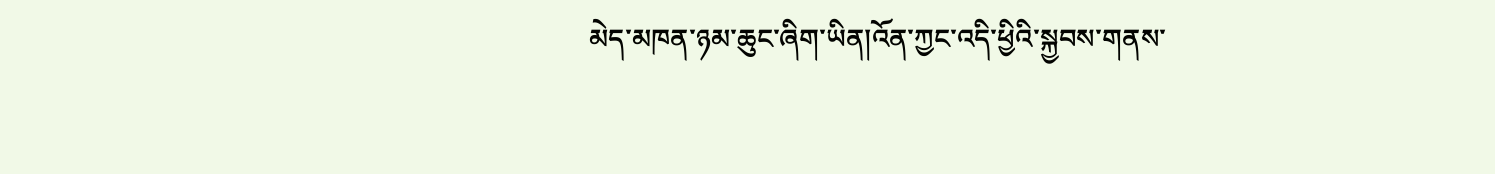མེད་མཁན་ཉམ་ཆུང་ཞིག་ཡིན།འོན་ཀྱང་འདི་ཕྱིའི་སྐྱབས་གནས་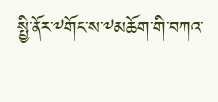སྤྱི་ནོར་༸གོང་ས་༸མཆོག་གི་བཀའ་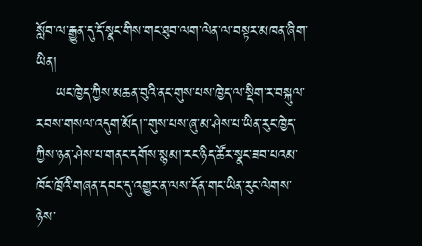སློབ་ལ་རྒྱུན་དུ་དོ་སྣང་གིས་གང་ཐུབ་ལག་ལེན་ལ་བསྟར་མཁན་ཞིག་ཡིན།
    ཡང་ཁྱེད་ཀྱིས་མཆན་བུའི་ནང་གུས་པས་ཁྱེད་ལ་སྡིག་ར་བསྐུལ་རབས་གསལ་འདུག་མོད།་་གུས་པས་ཞུ་མ་ཤེས་པ་ཡིན་རུང་ཁྱེད་ཀྱིས་ཉན་ཤེས་པ་གནང་དགོས་སྙམ།་རང་ཉིད་ཚོར་སྣང་ཟབ་པའམ་ཁོང་ཁྲོའི་གཞན་དབང་དུ་འགྱུར་ན་ལས་དོན་གང་ཡིན་རུང་ལེགས་ཉེས་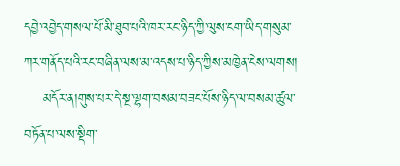དབྱེ་འབྱེད་གསལ་པོ་མི་ཐུབ་པའི་ཁར་རང་ཉིད་ཀྱི་ལུས་ངག་ཡིད་གསུམ་ཀར་གནོད་པའི་རང་བཞིན་ལས་མ་འདས་པ་ཉིད་ཀྱིས་མཁྱེན་ངེས་ལགས།
    མདོར་ན།གུས་པར་དེ་སྔ་ལྷག་བསམ་བཟང་པོས་ཉིད་ལ་བསམ་ཚུལ་བཏོན་པ་ལས་སྡིག་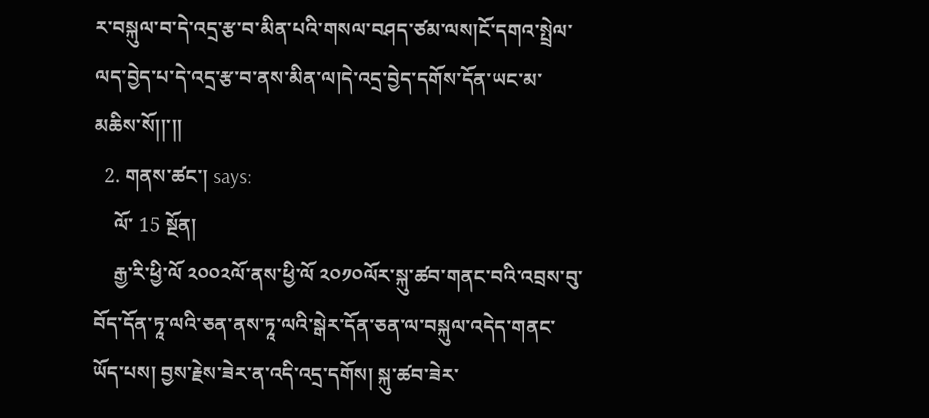ར་བསྐུལ་བ་དེ་འདྲ་རྩ་བ་མིན་པའི་གསལ་བཤད་ཙམ་ལས།ངོ་དགའ་སྤྲེལ་ལད་བྱེད་པ་དེ་འདྲ་རྩ་བ་ནས་མིན་ལ།དེ་འདྲ་བྱེད་དགོས་དོན་ཡང་མ་མཆིས་སོ།།་།།
  2. གནས་ཚང་། says:
    ལོ་ 15 སྔོན།
    རྒྱ་རི་ཕྱི་ལོ ༢༠༠༢ལོ་ནས་ཕྱི་ལོ ༢༠༡༠ལོར་སྐུ་ཚབ་གནང་བའི་འབྲས་བུ་བོད་དོན་ཏཱ་ལའི་ཅན་ནས་ཏཱ་ལའི་སྒེར་དོན་ཅན་ལ་བསྐུལ་འདེད་གནང་ཡོད་པས། བྱས་རྗེས་ཟེར་ན་འདི་འདྲ་དགོས། སྐུ་ཚབ་ཟེར་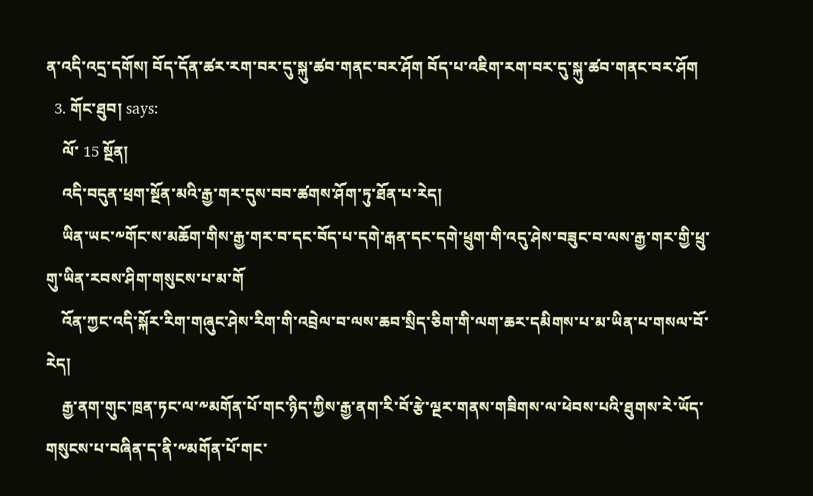ན་འདི་འདྲ་དགོས། བོད་དོན་ཚར་རག་བར་དུ་སྐུ་ཚབ་གནང་བར་ཤོག བོད་པ་འཇིག་རག་བར་དུ་སྐུ་ཚབ་གནང་བར་ཤོག
  3. གོང་ཐུབ། says:
    ལོ་ 15 སྔོན།
    འདི་བདུན་ཕྲག་སྔོན་མའི་རྒྱ་གར་དུས་བབ་ཚགས་ཤོག་ཏུ་ཐོན་པ་རེད།
    ཡིན་ཡང་༸གོང་ས་མཆོག་གིས་རྒྱ་གར་བ་དང་བོད་པ་དགེ་རྒན་དང་དགེ་ཕྲུག་གི་འདུ་ཤེས་བཟུང་བ་ལས་རྒྱ་གར་གྱི་ཕྲུ་གུ་ཡིན་རབས་ཤིག་གསུངས་པ་མ་གོ
    འོན་ཀྱང་འདི་སྐོར་རིག་གཞུང་ཤེས་རིག་གི་འབྲེལ་བ་ལས་ཆབ་སྲིད་ཅིག་གི་ལག་ཆར་དམིགས་པ་མ་ཡིན་པ་གསལ་བོ་རེད།
    རྒྱ་ནག་གུང་ཁྲན་ཏང་ལ་༸མགོན་པོ་གང་ཉིད་ཀྱིས་རྒྱ་ནག་རི་བོ་རྩེ་ལྔར་གནས་གཟིགས་ལ་ཕེབས་པའི་ཐུགས་རེ་ཡོད་གསུངས་པ་བཞིན་ད་ནི་༸མགོན་པོ་གང་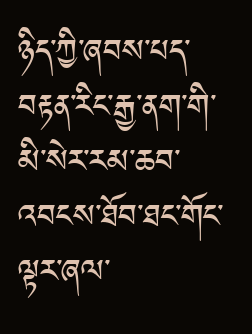ཉིད་ཀྱི་ཞབས་པད་བརྟན་རིང་རྒྱ་ནག་གི་མི་སེར་རམ་ཆབ་འབངས་ཐོབ་ཐང་གོང་ལྟར་ཞལ་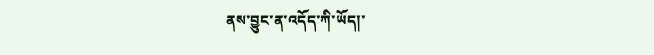ནས་བྱུང་ན་འདོད་ཀི་ཡོད།་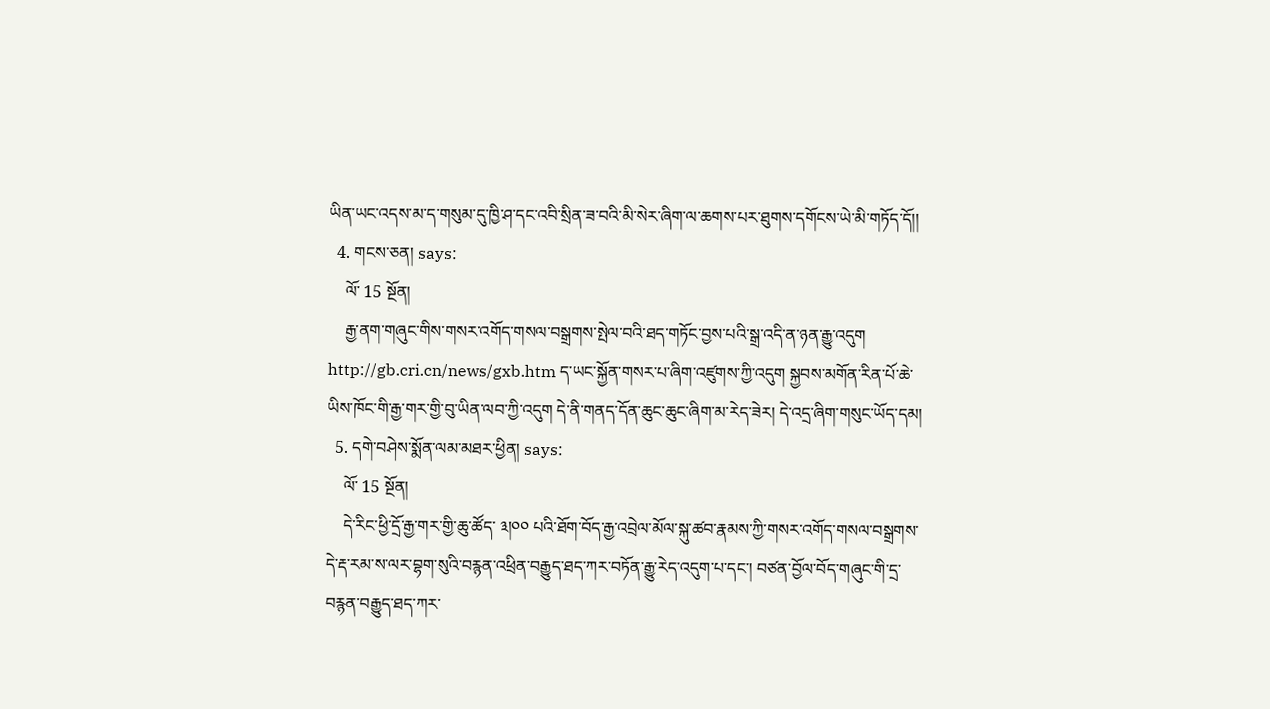ཡིན་ཡང་འདས་མ་ད་གསུམ་དུ་ཁྱི་ཤ་དང་འབི་སྲིན་ཟ་བའི་མི་སེར་ཞིག་ལ་ཆགས་པར་ཐུགས་དགོངས་ཡེ་མི་གཏོད་དོ།།
  4. གངས་ཅན། says:
    ལོ་ 15 སྔོན།
    རྒྱ་ནག་གཞུང་གིས་གསར་འགོད་གསལ་བསྒྲགས་སྤེལ་བའི་ཐད་གཏོང་བྱས་པའི་སྒྲ་འདི་ན་ཉན་རྒྱུ་འདུག http://gb.cri.cn/news/gxb.htm ད་ཡང་སྐྱོན་གསར་པ་ཞིག་འཛུགས་ཀྱི་འདུག སྐྱབས་མགོན་རིན་པོ་ཆེ་ཡིས་ཁོང་གི་རྒྱ་གར་གྱི་བུ་ཡིན་ལབ་ཀྱི་འདུག དེ་ནི་གནད་དོན་ཆུང་ཆུང་ཞིག་མ་རེད་ཟེར། དེ་འདྲ་ཞིག་གསུང་ཡོད་དམ།
  5. དགེ་བཤེས་སྨོན་ལམ་མཐར་ཕྱིན། says:
    ལོ་ 15 སྔོན།
    དེ་རིང་ཕྱི་དྲོ་རྒྱ་གར་གྱི་ཆུ་ཚོད་ ༣།༠༠ པའི་ཐོག་བོད་རྒྱ་འབྲེལ་མོལ་སྐུ་ཚབ་རྣམས་ཀྱི་གསར་འགོད་གསལ་བསྒྲགས་དེ་རྡ་རམ་ས་ལར་བྷག་སུའི་བརྙན་འཕྲིན་བརྒྱུད་ཐད་ཀར་བཏོན་རྒྱུ་རེད་འདུག་པ་དང་། བཙན་བྱོལ་བོད་གཞུང་གི་དྲ་བརྙན་བརྒྱུད་ཐད་ཀར་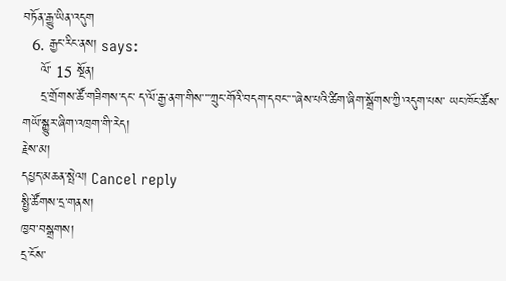བཏོན་རྒྱུ་ཡིན་འདུག
  6. རྒྱང་རིང་ནས། says:
    ལོ་ 15 སྔོན།
    དྲ་གྲོགས་ཚོ་གཟིགས་དང་ ད་ལོ་རྒྱ་ནག་གིས་་་་ཀྲུང་གོའི་བདག་དབང་་་་ཞེས་པའི་ཚིག་ཞིག་སྒྲོགས་ཀྱི་འདུག་པས་ ཡང་ཁོང་ཚོས་གཡོ་སྒྱུར་ཞིག་འཁྲག་གི་རེད།
རྗེས་མ།
དཔྱད་མཆན་སྤེལ། Cancel reply
སྤྱི་ཚོགས་དྲ་གནས།
ཁྱབ་བསྒྲགས།
དྲ་ངོས་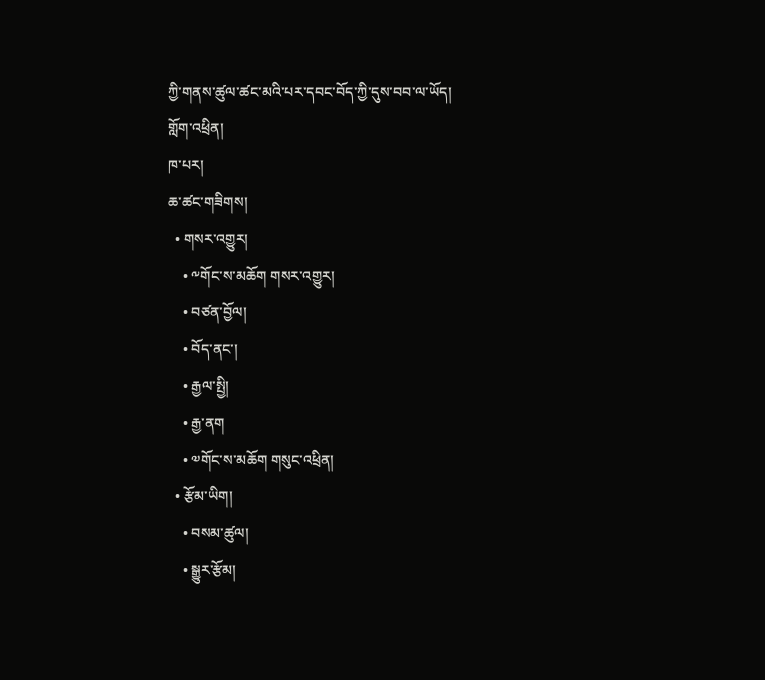ཀྱི་གནས་ཚུལ་ཚང་མའི་པར་དབང་བོད་ཀྱི་དུས་བབ་ལ་ཡོད།
གློག་འཕྲིན།
ཁ་པར།
ཆ་ཚང་གཟིགས།
  • གསར་འགྱུར།
    • ༸གོང་ས་མཆོག གསར་འགྱུར།
    • བཙན་བྱོལ།
    • བོད་ནང་།
    • རྒྱལ་སྤྱི།
    • རྒྱ་ནག
    • ༧གོང་ས་མཆོག གསུང་འཕྲིན།
  • རྩོམ་ཡིག།
    • བསམ་ཚུལ།
    • སྒྱུར་རྩོམ།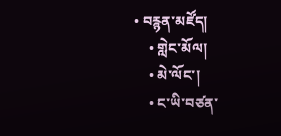• བརྙན་མཛོད།
    • གླེང་མོལ།
    • མེ་ལོང་།
    • ང་ཡི་བཙན་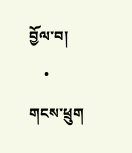བྱོལ་བ།
    • གངས་ཕྲུག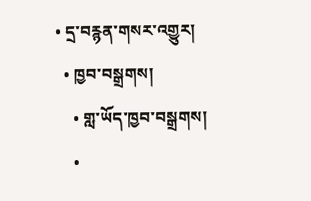• དྲ་བརྙན་གསར་འགྱུར།
  • ཁྱབ་བསྒྲགས།
    • གླ་ཡོད་ཁྱབ་བསྒྲགས།
    •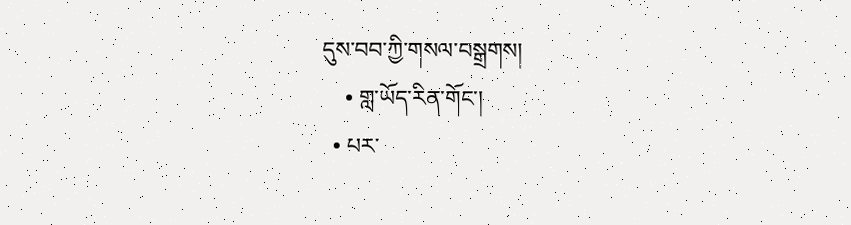དུས་བབ་ཀྱི་གསལ་བསྒྲགས།
    • གླ་ཡོད་རིན་གོང་།
  • པར་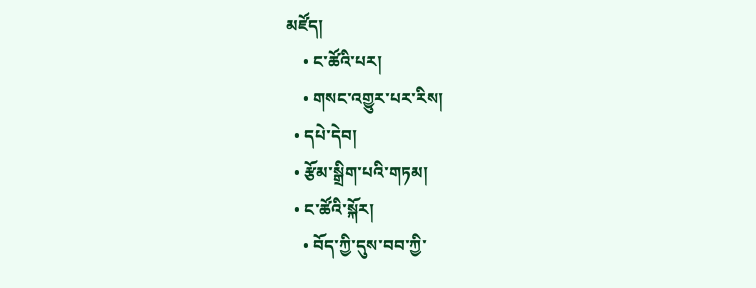མཛོད།
    • ང་ཚོའི་པར།
    • གསང་འགྱུར་པར་རིས།
  • དཔེ་དེབ།
  • རྩོམ་སྒྲིག་པའི་གཏམ།
  • ང་ཚོའི་སྐོར།
    • བོད་ཀྱི་དུས་བབ་ཀྱི་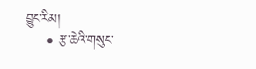བྱུང་རིམ།
    • རྩ་ཆེའི་གསུང་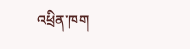འཕྲིན་ཁག